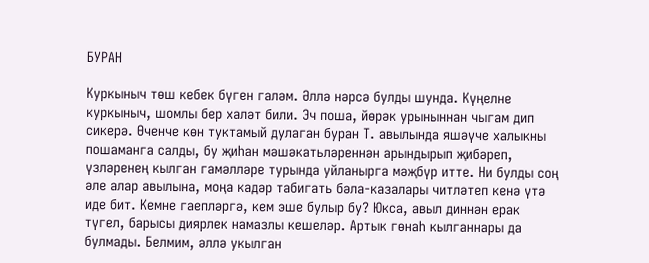БУРАН

Куркыныч төш кебек бүген галәм. Әллә нәрсә булды шунда. Күңелне куркыныч, шомлы бер халәт били. Эч поша, йөрәк урыныннан чыгам дип сикерә. Өченче көн туктамый дулаган буран Т. авылында яшәүче халыкны пошаманга салды, бу җиһан мәшәкатьләреннән арындырып җибәреп, үзләренең кылган гамәлләре турында уйланырга мәҗбүр итте. Ни булды соң әле алар авылына, моңа кадәр табигать бәла-казалары читләтеп кенә үтә иде бит. Кемне гаепләргә, кем эше булыр бу? Юкса, авыл диннән ерак түгел, барысы диярлек намазлы кешеләр. Артык гөнаһ кылганнары да булмады. Белмим, әллә укылган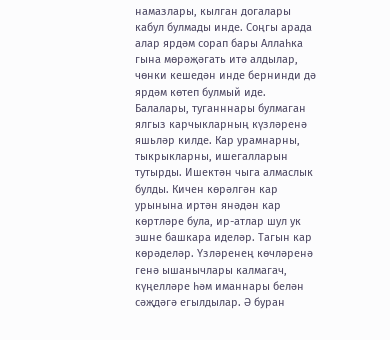намазлары, кылган догалары кабул булмады инде. Соңгы арада алар ярдәм сорап бары Аллаһка гына мөрәҗәгать итә алдылар, чөнки кешедән инде бернинди дә ярдәм көтеп булмый иде. Балалары, туганннары булмаган ялгыз карчыкларның күзләренә яшьләр килде. Кар урамнарны, тыкрыкларны, ишегалларын тутырды. Ишектән чыга алмаслык булды. Кичен көрәлгән кар урынына иртән янәдән кар көртләре була, ир-атлар шул ук эшне башкара иделәр. Тагын кар көрәделәр. Үзләренең көчләренә генә ышанычлары калмагач, күңелләре һәм иманнары белән сәҗдәгә егылдылар. Ә буран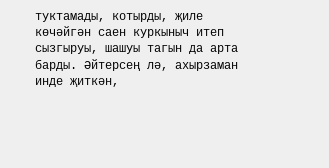туктамады, котырды, җиле көчәйгән саен куркыныч итеп сызгыруы, шашуы тагын да арта барды. Әйтерсең лә, ахырзаман инде җиткән,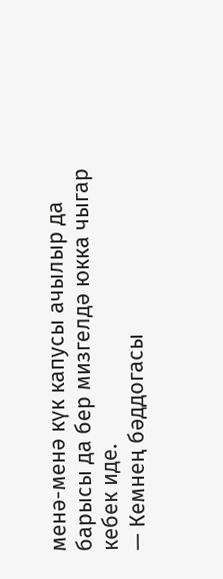менә-менә күк капусы ачылыр да барысы да бер мизгелдә юкка чыгар кебек иде.
— Кемнең бәддогасы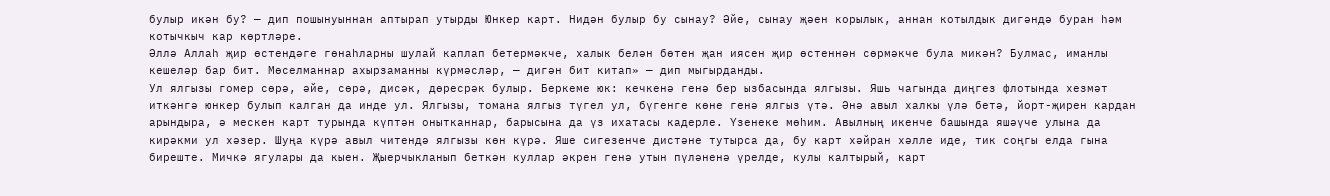булыр икән бу? — дип пошынуыннан аптырап утырды Юнкер карт. Нидән булыр бу сынау? Әйе, сынау җәен корылык, аннан котылдык дигәндә буран һәм котычкыч кар көртләре.
Әллә Аллаһ җир өстендәге гөнаһларны шулай каплап бетермәкче, халык белән бөтен җан иясен җир өстеннән сөрмәкче була микән? Булмас, иманлы кешеләр бар бит. Мөселманнар ахырзаманны күрмәсләр, — дигән бит китап» — дип мыгырданды.
Ул ялгызы гомер сөрә, әйе, сөрә, дисәк, дөресрәк булыр. Беркеме юк: кечкенә генә бер ызбасында ялгызы. Яшь чагында диңгез флотында хезмәт иткәнгә юнкер булып калган да инде ул. Ялгызы, томана ялгыз түгел ул, бүгенге көне генә ялгыз үтә. Әнә авыл халкы үлә бетә, йорт-җирен кардан арындыра, ә мескен карт турында күптән онытканнар, барысына да үз ихатасы кадерле. Үзенеке мөһим. Авылның икенче башында яшәүче улына да кирәкми ул хәзер. Шуңа күрә авыл читендә ялгызы көн күрә. Яше сигезенче дистәне тутырса да, бу карт хәйран хәлле иде, тик соңгы елда гына биреште. Мичкә ягулары да кыен. Җыерчыкланып беткән куллар әкрен генә утын пүләненә үрелде, кулы калтырый, карт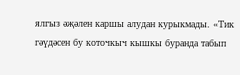ялгыз әҗәлен каршы алудан курыкмады. «Тик гәүдәсен бу коточкыч кышкы буранда табып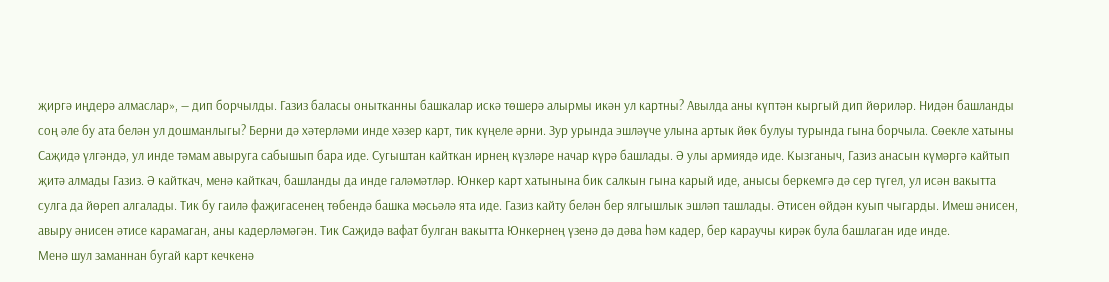җиргә иңдерә алмаслар», — дип борчылды. Газиз баласы онытканны башкалар искә төшерә алырмы икән ул картны? Авылда аны күптән кыргый дип йөриләр. Нидән башланды соң әле бу ата белән ул дошманлыгы? Берни дә хәтерләми инде хәзер карт, тик күңеле әрни. Зур урында эшләүче улына артык йөк булуы турында гына борчыла. Сөекле хатыны Саҗидә үлгәндә, ул инде тәмам авыруга сабышып бара иде. Сугыштан кайткан ирнең күзләре начар күрә башлады. Ә улы армиядә иде. Кызганыч, Газиз анасын күмәргә кайтып җитә алмады Газиз. Ә кайткач, менә кайткач, башланды да инде галәмәтләр. Юнкер карт хатынына бик салкын гына карый иде, анысы беркемгә дә сер түгел, ул исән вакытта сулга да йөреп алгалады. Тик бу гаилә фаҗигасенең төбендә башка мәсьәлә ята иде. Газиз кайту белән бер ялгышлык эшләп ташлады. Әтисен өйдән куып чыгарды. Имеш әнисен, авыру әнисен әтисе карамаган, аны кадерләмәгән. Тик Саҗидә вафат булган вакытта Юнкернең үзенә дә дәва һәм кадер, бер караучы кирәк була башлаган иде инде.
Менә шул заманнан бугай карт кечкенә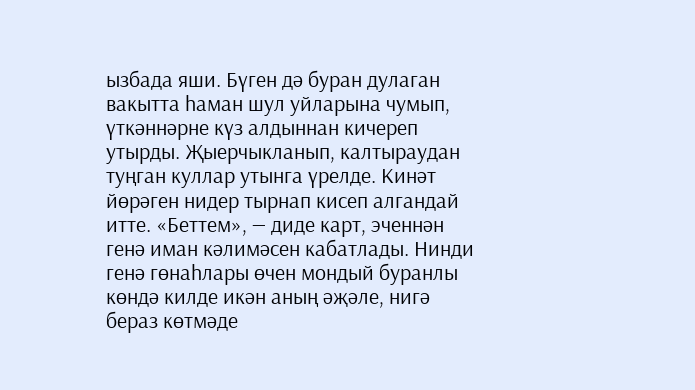ызбада яши. Бүген дә буран дулаган вакытта һаман шул уйларына чумып, үткәннәрне күз алдыннан кичереп утырды. Җыерчыкланып, калтыраудан туңган куллар утынга үрелде. Кинәт йөрәген нидер тырнап кисеп алгандай итте. «Беттем», — диде карт, эченнән генә иман кәлимәсен кабатлады. Нинди генә гөнаһлары өчен мондый буранлы көндә килде икән аның әҗәле, нигә бераз көтмәде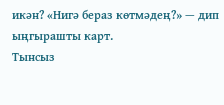икән? «Нигә бераз көтмәдең?» — дип ыңгырашты карт.
Тынсыз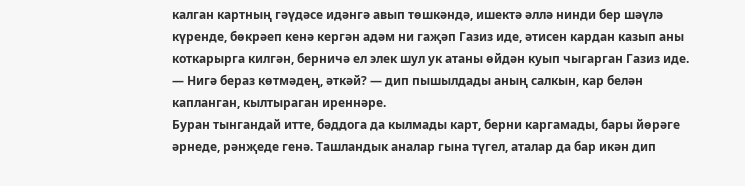калган картның гәүдәсе идәнгә авып төшкәндә, ишектә әллә нинди бер шәүлә күренде, бөкрәеп кенә кергән адәм ни гаҗәп Газиз иде, әтисен кардан казып аны коткарырга килгән, берничә ел элек шул ук атаны өйдән куып чыгарган Газиз иде.
— Нигә бераз көтмәдең, әткәй? — дип пышылдады аның салкын, кар белән капланган, кылтыраган иреннәре.
Буран тынгандай итте, бәддога да кылмады карт, берни каргамады, бары йөрәге әрнеде, рәнҗеде генә. Ташландык аналар гына түгел, аталар да бар икән дип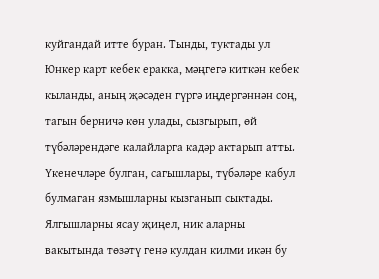куйгандай итте буран. Тынды, туктады ул Юнкер карт кебек еракка, мәңгегә киткән кебек кыланды, аның җәсәден гүргә иңдергәннән соң, тагын берничә көн улады, сызгырып, өй түбәләрендәге калайларга кадәр актарып атты. Үкенечләре булган, сагышлары, түбәләре кабул булмаган язмышларны кызганып сыктады. Ялгышларны ясау җиңел, ник аларны вакытында төзәтү генә кулдан килми икән бу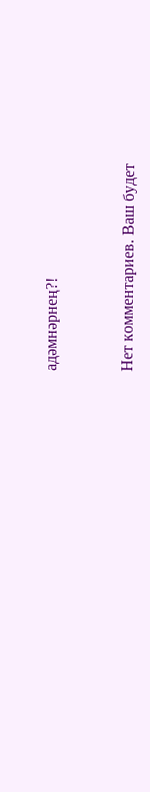адәмнәрнең?!



Нет комментариев. Ваш будет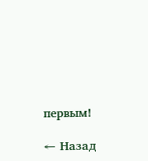первым!

← Назад